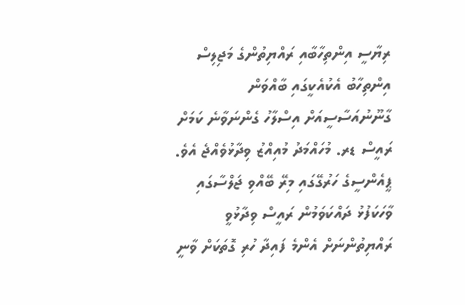ރިޔާސީ އިންތިހާބާއި ރައްޔިތުންގެ މަޖިލިސް އިންތިހާބު އެކުއެކީގައި ބާއްވަން ގާނޫނުއަސާސީއަށް އިސްލާހު ގެންނަވާނެ ކަމަށް ރައީސް ޑރ. މުހައްމަދު މުއިއްޒު ވިދާޅުވެއްޖެ އެވެ.
ޕީއެންސީގެ ހަރުގޭގައި މިރޭ ބޭއްވި ޖަލްސާގައި ވާހަކަފުޅު ދައްކަވަމުން ރައީސް ވިދާޅުވީ ރައްޔިތުންނަށް އެންމެ ފައިދާ ހުރި ގޮތަކަށް ވާނީ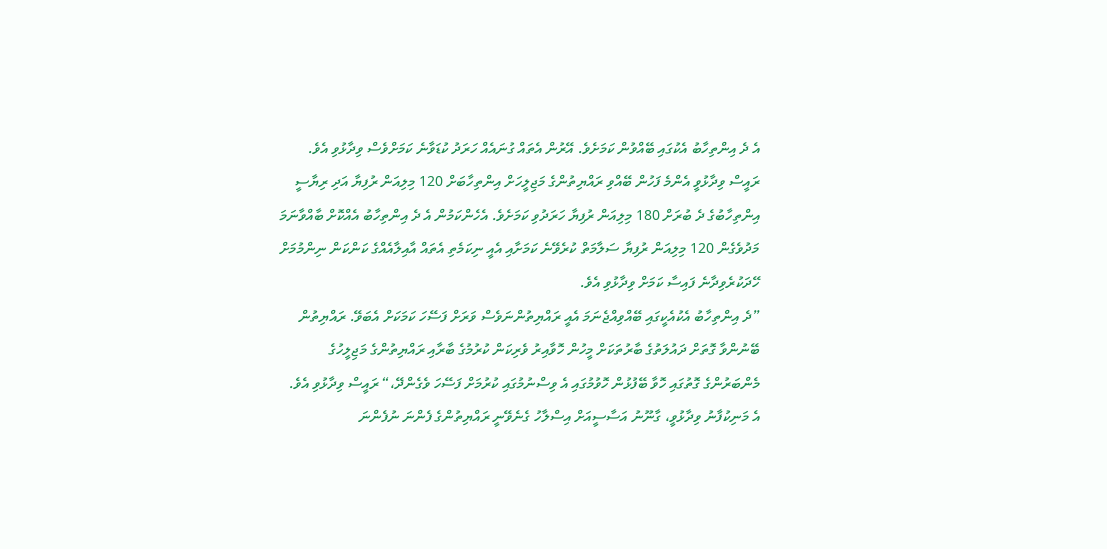އެ ދެ އިންތިހާބު އެކުގައި ބޭއްވުން ކަމަށެވެ. އޭރުން އެތައް ގުނައެއް ހަރަދު ކުޑަވާނެ ކަމަށްވެސް ވިދާޅުވި އެވެ.
ރައީސް ވިދާޅުވީ އެންމެ ފަހުން ބޭއްވި ރައްޔިތުންގެ މަޖިލީހަށް އިންތިހާބަށް 120 މިލިއަން ރުފިޔާ އަދި ރިޔާސީ އިންތިހާބުގެ ދެ ބުރަށް 180 މިލިއަން ރުފިޔާ ހަރަދުވި ކަމަށެވެ. އެހެންކަމުން އެ ދެ އިންތިހާބު އެއްކޮށް ބާއްވާނަމަ މަދުވެގެން 120 މިލިއަން ރުފިޔާ ސަލާމަތް ކުރެވޭނެ ކަމަށާއި އެއީ ނިކަމެތި އެތައް އާއިލާއެއްގެ ކަންކަން ނިންމުމަށް ހޭދަކުރެވިދާނެ ފައިސާ ކަމަށް ވިދާޅުވި އެވެ.
”ދެ އިންތިހާބު އެކުއެކީގައި ބޭއްވިއްޖެނަމަ އެއީ ރައްޔިތުންނަވެސް ވަރަށް ފަސޭހަ ކަމަކަށް އެބަވޭ. ރައްޔިތުން ބޭނުންވާ ގޮތަށް ދައުލަތުގެ ބާރުތަކަށް މީހުން ހޮވާއިރު ވެރިކަން ކުރުމުގެ ބާރާއި ރައްޔިތުންގެ މަޖިލީހުގެ މެންބަރުންގެ ގޮތުގައި ހޮވާ ބޭފުޅުން ހޮވުމުގައި އެ ވިސްނުމުގައި ކުރުމަށް ފަސޭހަ ވެގެންދޭ،“ ރައީސް ވިދާޅުވި އެވެ.
އެ މަނިކުފާނު ވިދާޅުވީ، ގާނޫނު އަސާސީއަށް އިސްލާހު ގެނެވޭނީ ރައްޔިތުންގެ ފެންނަ ނުފެންނަ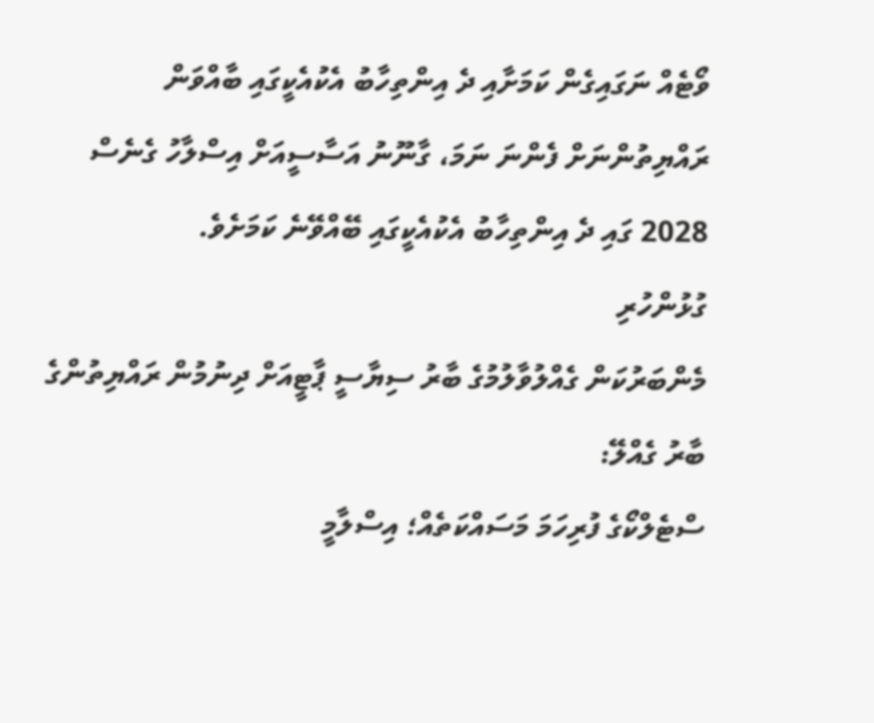ވޯޓެއް ނަގައިގެން ކަމަށާއި ދެ އިންތިހާބު އެކުއެކީގައި ބާއްވަން ރައްޔިތުންނަށް ފެންނަ ނަމަ، ގާނޫނު އަސާސީއަށް އިސްލާހު ގެނެސް 2028 ގައި ދެ އިންތިހާބު އެކުއެކީގައި ބޭއްވޭނެ ކަމަށެވެ.
ގުޅުންހުރި
މެންބަރުކަން ގެއްލުވާލުމުގެ ބާރު ސިޔާސީ ޕާޓީއަށް ދިނުމުން ރައްޔިތުންގެ ބާރު ގެއްލޭ:
ސްޓެލްކޯގެ ފުރިހަމަ މަސައްކަތެއް؛ އިސްލާމީ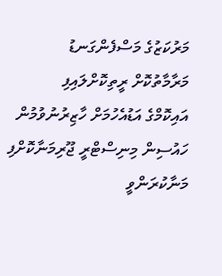މަރުކަޒުގެ މަސްފެންގަނޑު މަރާމާތުކޮށް ރީތިކޮށްލައިފި
އައިކޮމްގެ އަޑުއެހުމަށް ހާޒިރުނުވުމުން ހައުސިން މިނިސްޓްރީ ޖޫރިމަނާކޮށްފި
މަނާކުރަންވީ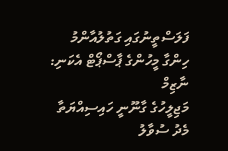ފަލަސްތީނުގައި ގަތުލުއާންމު ހިންގާ މީހުންގެ ޕާސްޕޯޓް އެކަނި: ނާޒިމް
މަޖިލީހުގެ ގާނޫނީ ހައިސިއްޔަތާ މެދު ސުވާލު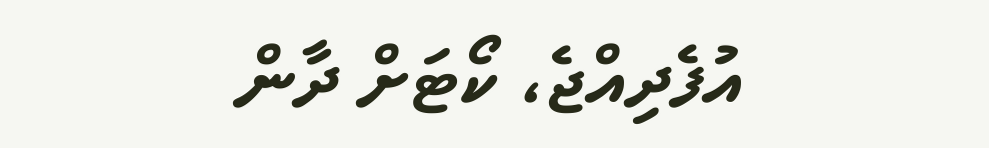އުފެދިއްޖެ، ކޯޓަށް ދާން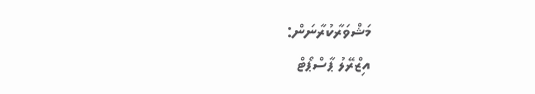މަޝްވަރާކުރާނަން:
އިޒްރޭލު ޕާސްޕޯޓް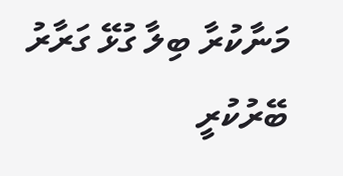މަނާކުރާ ބިލާ ގުޅޭ ގަރާރު ބޭރުކުރީ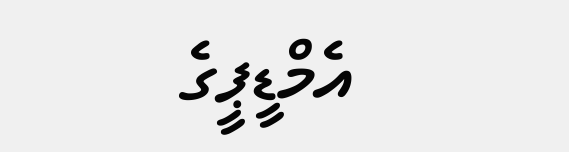އެމްޑީޕީގެ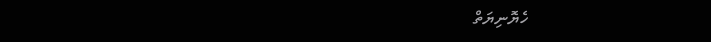ހެޔޮނިޔަތް